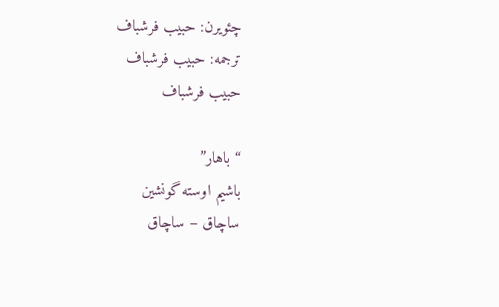چئویرن: حبیب فرشباف
ترجمه: حبیب فرشباف
حبیب فرشباف

“باهار”
باشیم‌ اوسته‌ گونشین‌
ساچاق‌ – ساچاق‌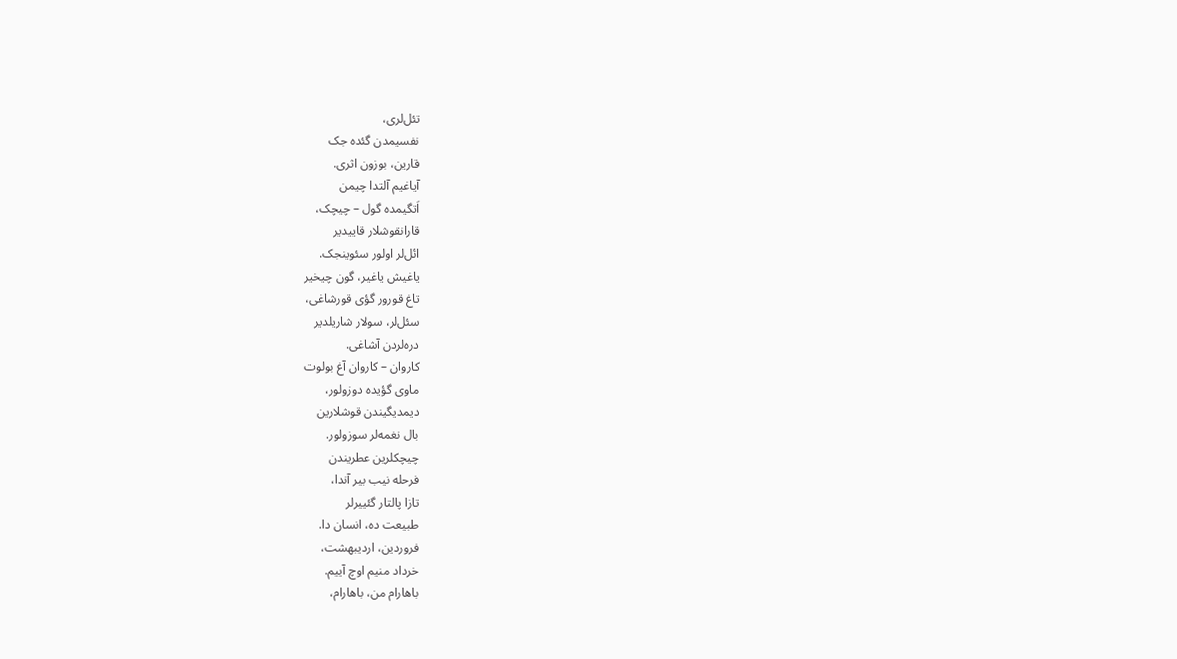تئل‌لری‌،
نفسیمدن‌ گئده‌ جک‌
قارین‌، بوزون‌ اثری‌.
آیاغیم‌ آلتدا چیمن‌
اَتگیمده‌ گول‌ – چیچک‌،
قارانقوشلار قاییدیر
ائل‌لر اولور سئوینجک‌.
یاغیش‌ یاغیر، گون‌ چیخیر
تاغ‌ قورور گؤی‌ قورشاغی‌،
سئل‌لر، سولار شاریلدیر
دره‌لردن‌ آشاغی‌.
کاروان‌ – کاروان‌ آغ‌ بولوت‌
ماوی‌ گؤیده‌ دوزولور،
دیمدیگیندن‌ قوشلارین‌
بال‌ نغمه‌لر سوزولور.
چیچکلرین‌ عطریندن‌
فرحله‌ نیب‌ بیر آندا،
تازا پالتار گئییرلر
طبیعت‌ ده‌، انسان‌ دا.
فروردین‌، اردیبهشت‌،
خرداد منیم‌ اوچ‌ آییم‌.
باهارام‌ من‌، باهارام‌،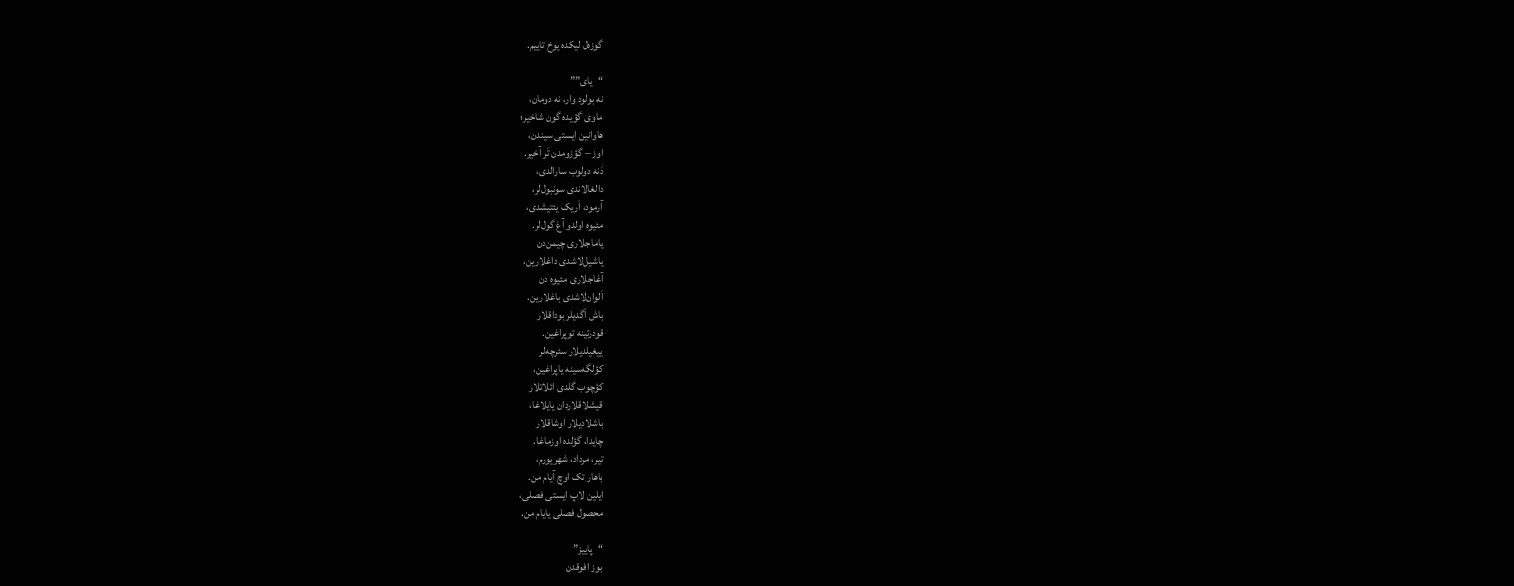گوزه‌ل‌ لیکده‌ یوخ‌ تاییم‌.

“یای‌””
نه‌ بولود وار، نه‌ دومان‌،
ماوی‌ گؤیده‌ گون‌ شاخیر؛
هاوانین‌ ایستی‌ سیندن‌،
اوز – گؤزومدن‌ تَر آخیر.
دَنه‌ دولوب‌ سارالدی‌،
دالغالاندی‌ سونبول‌لر،
آرمود، اَریک‌ یئتیشدی‌،
مئیوه‌ اولدو آغ‌ گول‌لر.
یاماجلاری‌ چیمن‌دن‌
یاشیل‌لاشدی‌ داغلارین‌،
آغاجلاری‌ مئیوه‌ دن‌
اَلوان‌لاشدی‌ باغلارین‌.
باش‌ اَگدیلر بوداقلار
قودرتینه‌ توپراغین‌.
ییغیلدیلار سئرچه‌لر
کؤلگه‌سینه‌ یاپراغین‌،
کؤچوب‌ گلدی‌ ائلاتلار
قیشلاقلاردان‌ یایلاغا،
باشلادیلار اوشاقلار
چایدا، گؤلده‌ اوزماغا.
تیر، مرداد، شهریورم‌،
باهار تک‌ اوچ‌ آیام‌ من‌.
ایلین‌ لاپ‌ ایستی‌ فصلی‌،
محصول‌ فصلی‌ یایام‌ من‌.

“پاییز”
بوز افوقدن‌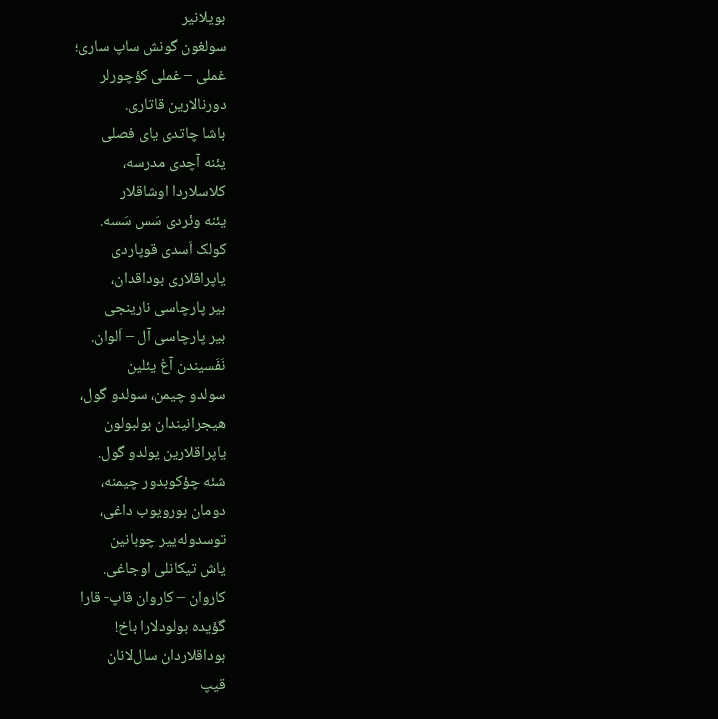بویلانیر
سولغون‌ گونش‌ ساپ‌ ساری‌؛
غملی‌ – غملی‌ کؤچورلر
دورنالارین‌ قاتاری‌.
باشا چاتدی‌ یای‌ فصلی‌
یئنه‌ آچدی‌ مدرسه‌،
کلاسلاردا اوشاقلار
یئنه‌ وئردی‌ سَس‌ سَسه‌.
کولک‌ اَسدی‌ قوپاردی‌
یاپراقلاری‌ بوداقدان‌،
بیر پارچاسی‌ نارینجی‌
بیر پارچاسی‌ آل‌ – اَلوان‌.
نَفَسیندن‌ آغ‌ یئلین‌
سولدو چیمن‌، سولدو گول،‌
هیجرانیندان‌ بولبولون‌
یاپراقلارین‌ یولدو گول‌.
شئه‌ چؤکوبدور چیمنه‌،
دومان‌ بورویوب‌ داغی،‌
توسدوله‌ییر چوبانین‌
یاش‌ تیکانلی‌ اوجاغی‌.
کاروان‌ – کاروان‌ قاپ‌- قارا
گؤیده‌ بولودلارا باخ‌!
بوداقلاردان‌ سال‌لانان‌
قیپ‌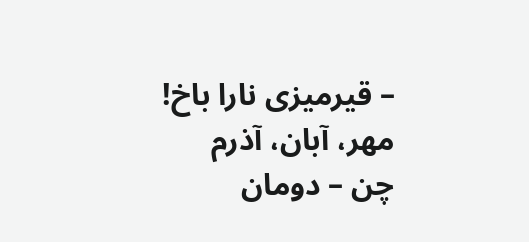– قیرمیزی‌ نارا باخ‌!
مهر، آبان‌، آذرم‌
چن‌ – دومان‌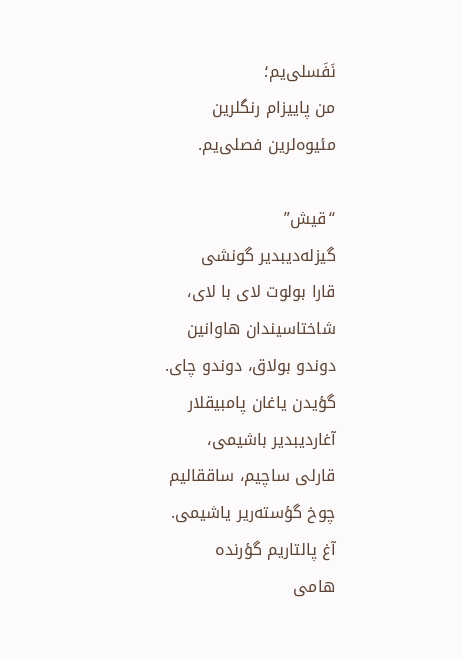نَفَسلی‌یم‌؛
من‌ پاییزام‌ رنگلرین‌
مئیوه‌لرین‌ فصلی‌یم‌.

“قیش‌”
گیزله‌دیبدیر گونشی‌
قارا بولوت‌ لای‌ با لای‌،
شاختاسیندان‌ هاوانین‌
دوندو بولاق‌، دوندو چای‌.
گؤیدن‌ یاغان‌ پامبیقلار
آغاردیبدیر باشیمی،‌
قارلی‌ ساچیم‌، ساققالیم‌
چوخ‌ گؤسته‌ریر یاشیمی‌.
آغ‌ پالتاریم‌ گؤرنده‌
هامی‌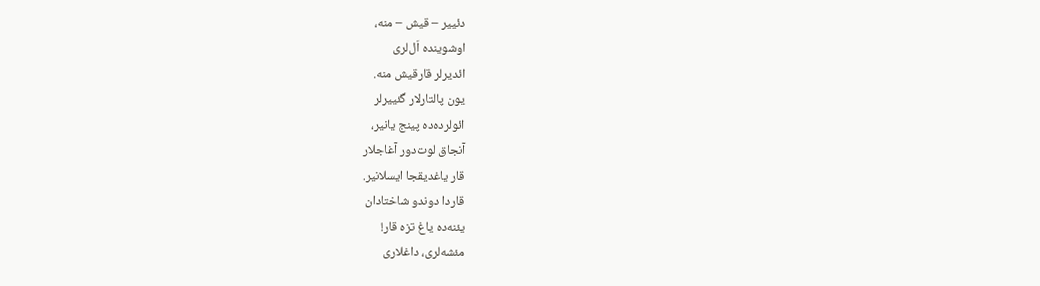دئییر – قیش‌ – منه‌،
اوشوینده‌ اَل‌لری‌
ائدیرلر قارقیش‌ منه‌.
یون‌ پالتارلار گئییرلر
ائولرده‌ده‌ پینج یانیر،
آنجاق‌ لوت‌دور آغاجلار
قار یاغدیقجا ایسلانیر.
قاردا دوندو شاختادان‌
یئنه‌ده‌ یاغ‌ تزه‌ قار!
مئشه‌لری‌، داغلاری‌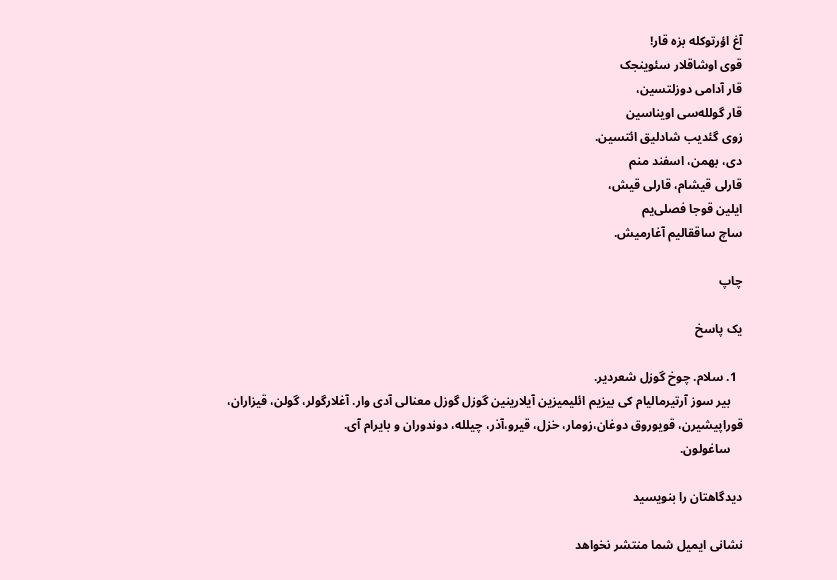آغ‌ اؤرتوکله‌ بزه‌ قار!
قوی‌ اوشاقلار سئوینجک‌
قار آدامی‌ دوزلتسین‌،
قار گولله‌سی‌ اویناسین‌
زوی‌ گئدیب‌ شادلیق‌ ائتسین‌.
دی‌، بهمن‌، اسفند منم‌
قارلی‌ قیشام‌، قارلی‌ قیش،‌
ایلین‌ قوجا فصلی‌یم‌
ساچ‌ ساققالیم‌ آغارمیش.

چاپ

یک پاسخ

  1. سلام. چوخ گوزل شعردیر.
    بیر سوز آرتیرمالیام کی بیزیم ائلیمیزین آیلارینین گوزل گوزل معنالی آدی وار. آغلارگولر، گولن، قیزاران، قوراپیشیرن، قویوروق دوغان،زومار، خزل، قیرو،آذر، چیلله، دوندوران و بایرام آی.
    ساغولون.

دیدگاهتان را بنویسید

نشانی ایمیل شما منتشر نخواهد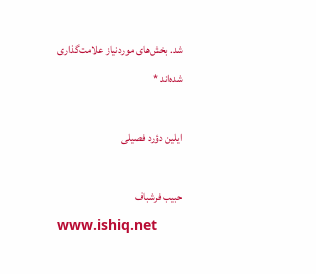شد. بخش‌های موردنیاز علامت‌گذاری شده‌اند *

ایلین دؤرد فصیلی

حبیب فرشباف
www.ishiq.net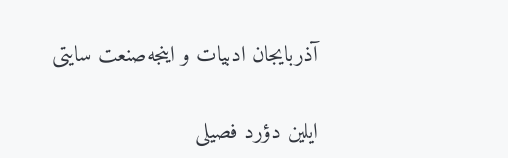آذربایجان ادبیات و اینجه‌صنعت سایتی

ایلین دؤرد فصیلی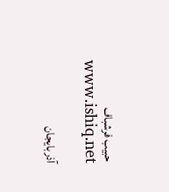حبیب فرشباف
www.ishiq.net

آذربایجان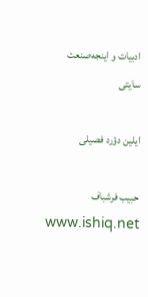ادبیات و اینجه‌صنعت سایتی

ایلین دؤرد فصیلی

حبیب فرشباف
www.ishiq.net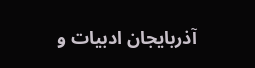آذربایجان ادبیات و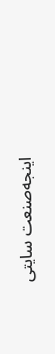اینجه‌صنعت سایتی